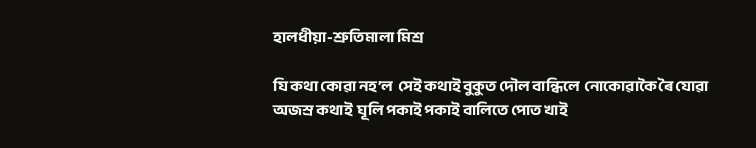হালধীয়া-শ্ৰুতিমালা মিশ্ৰ

যি কথা কোৱা নহ’ল  সেই কথাই বুকুত দৌল বান্ধিলে  নোকোৱাকৈ ৰৈ যোৱা অজস্ৰ কথাই  ঘূলি পকাই পকাই বালিতে পোত খাই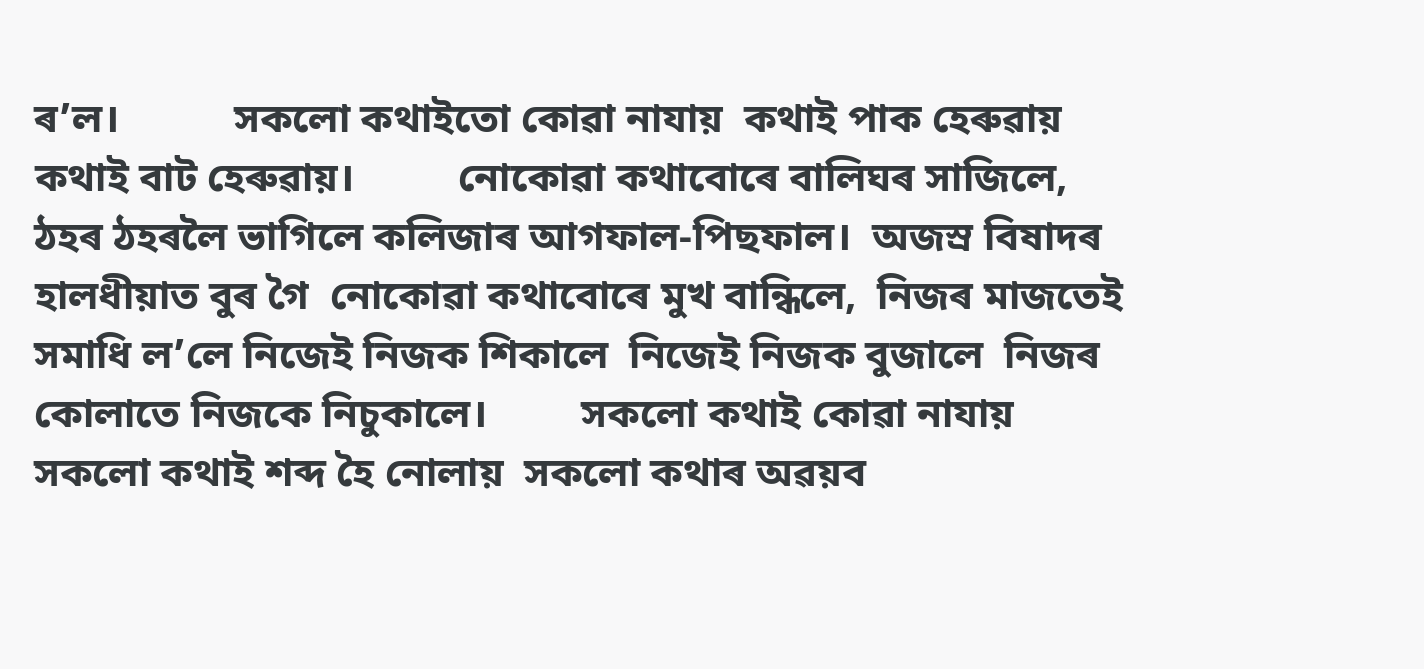ৰʼল।           সকলো কথাইতো কোৱা নাযায়  কথাই পাক হেৰুৱায়  কথাই বাট হেৰুৱায়।          নোকোৱা কথাবোৰে বালিঘৰ সাজিলে,  ঠহৰ ঠহৰলৈ ভাগিলে কলিজাৰ আগফাল-পিছফাল।  অজস্ৰ বিষাদৰ হালধীয়াত বুৰ গৈ  নোকোৱা কথাবোৰে মুখ বান্ধিলে,  নিজৰ মাজতেই সমাধি লʼলে নিজেই নিজক শিকালে  নিজেই নিজক বুজালে  নিজৰ কোলাতে নিজকে নিচুকালে।         সকলো কথাই কোৱা নাযায়  সকলো কথাই শব্দ হৈ নোলায়  সকলো কথাৰ অৱয়ব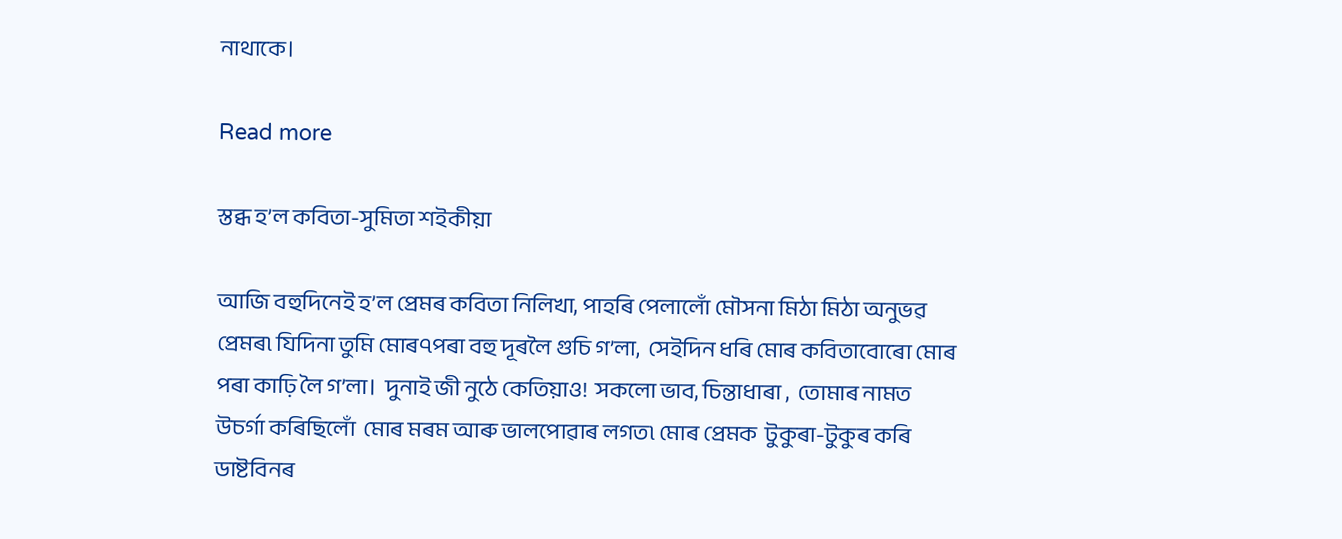নাথাকে।

Read more

স্তব্ধ হ’ল কবিতা-সুমিতা শইকীয়া

আজি বহুদিনেই হ’ল প্ৰেমৰ কবিতা নিলিখা, পাহৰি পেলালোঁ মৌসনা মিঠা মিঠা অনুভৱ প্ৰেমৰ৷ যিদিনা তুমি মোৰ৭পৰা বহু দূৰলৈ গুচি গ’লা,  সেইদিন ধৰি মোৰ কবিতাবোৰো মোৰ পৰা কাঢ়ি লৈ গ’লা।  দুনাই জী নুঠে কেতিয়াও!  সকলো ভাব, চিন্তাধাৰা ,  তোমাৰ নামত উচৰ্গা কৰিছিলোঁ  মোৰ মৰম আৰু ভালপোৱাৰ লগত৷ মোৰ প্ৰেমক  টুকুৰা-টুকুৰ কৰি ডাষ্টবিনৰ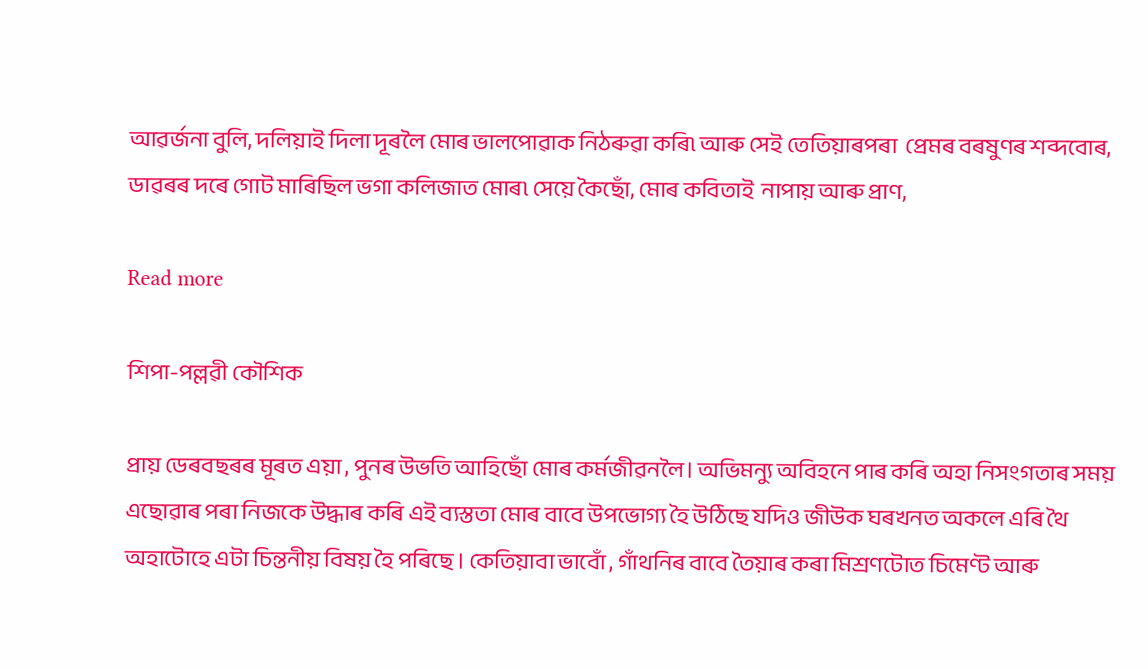আৱৰ্জনা বুলি, দলিয়াই দিলা দূৰলৈ মোৰ ভালপোৱাক নিঠৰুৱা কৰি৷ আৰু সেই তেতিয়াৰপৰা  প্ৰেমৰ বৰষুণৰ শব্দবোৰ, ডাৱৰৰ দৰে গোট মাৰিছিল ভগা কলিজাত মোৰ৷ সেয়ে কৈছোঁ, মোৰ কবিতাই  নাপায় আৰু প্ৰাণ,

Read more

শিপা-পল্লৱী কৌশিক

প্ৰায় ডেৰবছৰৰ মূৰত এয়া , পুনৰ উভতি আহিছোঁ মোৰ কৰ্মজীৱনলৈ। অভিমন্যু অবিহনে পাৰ কৰি অহা নিসংগতাৰ সময় এছোৱাৰ পৰা নিজকে উদ্ধাৰ কৰি এই ব্যস্ততা মোৰ বাবে উপভোগ্য হৈ উঠিছে যদিও জীউক ঘৰখনত অকলে এৰি থৈ অহাটোহে এটা চিন্তনীয় বিষয় হৈ পৰিছে । কেতিয়াবা ভাবোঁ , গাঁথনিৰ বাবে তৈয়াৰ কৰা মিশ্ৰণটোত চিমেণ্ট আৰু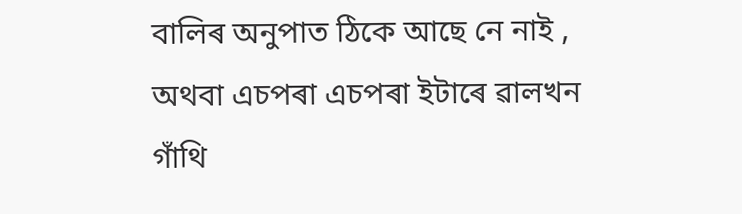বালিৰ অনুপাত ঠিকে আছে নে নাই , অথবা এচপৰা এচপৰা ইটাৰে ৱালখন গাঁথি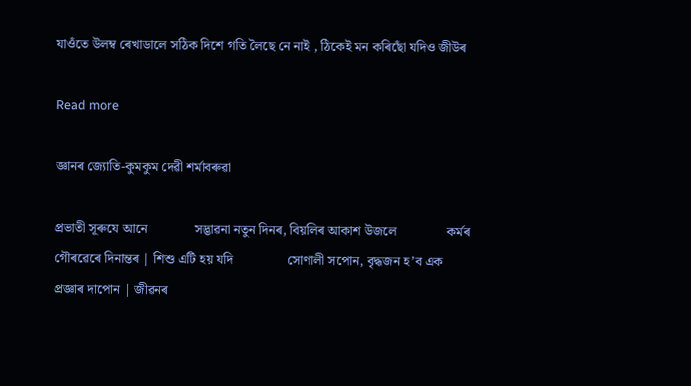যাওঁতে উলম্ব ৰেখাডালে সঠিক দিশে গতি লৈছে নে নাই , ঠিকেই মন কৰিছোঁ যদিও জীউৰ

Read more

জ্ঞানৰ জ্যোতি-কুমকুম দেৱী শৰ্মাবৰুৱা

প্ৰভাতী সূৰুযে আনে              সদ্ভাৱনা নতুন দিনৰ, বিয়লিৰ আকাশ উজলে               কৰ্মৰ গৌৰৱেৰে দিনান্তৰ | শিশু এটি হয় যদি                সোণালী সপোন, বৃদ্ধজন হ’ব এক                       প্ৰজ্ঞাৰ দাপোন | জীৱনৰ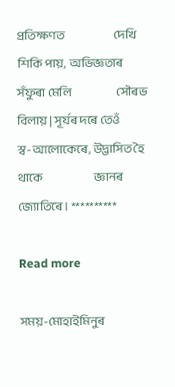প্ৰতিক্ষণত                       দেখি শিকি পায়,  অভিজ্ঞতাৰ  সঁফুৰা মেলি                     সৌৰভ বিলায় | সূৰ্যৰ দৰে তেওঁ                      স্ব-আলোকেৰে, উদ্ভাসিত হৈ থাকে                        জ্ঞানৰ জ্যোতিৰে। **********

Read more

সময়-মোহাইমিনুৰ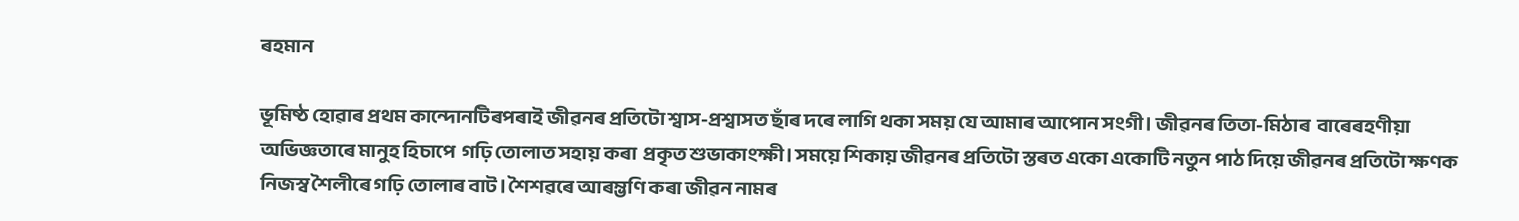ৰহমান

ভূমিষ্ঠ হোৱাৰ প্ৰথম কান্দোনটিৰপৰাই জীৱনৰ প্ৰতিটো শ্বাস-প্ৰশ্বাসত ছাঁৰ দৰে লাগি থকা সময় যে আমাৰ আপোন সংগী। জীৱনৰ তিতা-মিঠাৰ  বাৰেৰহণীয়া অভিজ্ঞতাৰে মানুহ হিচাপে  গঢ়ি তোলাত সহায় কৰা  প্ৰকৃত শুভাকাংক্ষী। সময়ে শিকায় জীৱনৰ প্ৰতিটো স্তৰত একো একোটি নতুন পাঠ দিয়ে জীৱনৰ প্ৰতিটো ক্ষণক নিজস্ব শৈলীৰে গঢ়ি তোলাৰ বাট। শৈশৱৰে আৰম্ভণি কৰা জীৱন নামৰ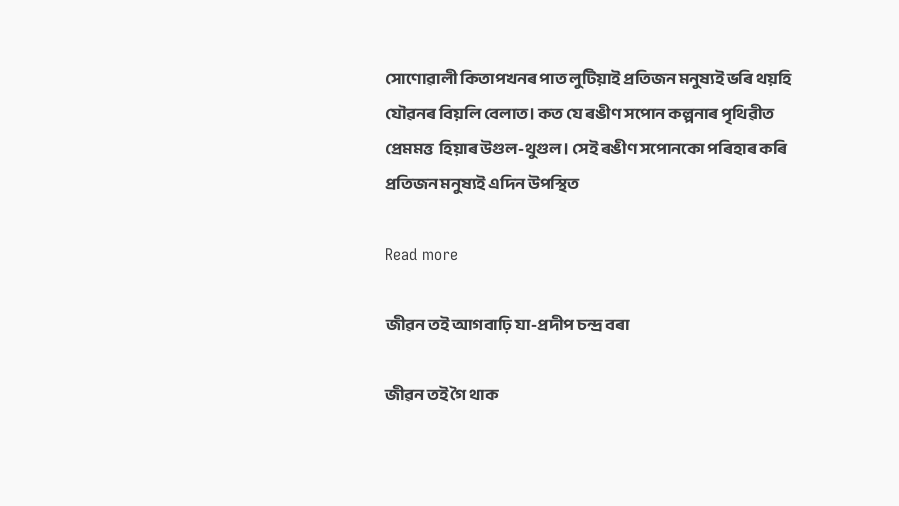সোণোৱালী কিতাপখনৰ পাত লুটিয়াই প্ৰতিজন মনুষ্যই ভৰি থয়হি যৌৱনৰ বিয়লি বেলাত। কত যে ৰঙীণ সপোন কল্পনাৰ পৃথিৱীত প্ৰেমমত্ত  হিয়াৰ উগুল-থুগুল। সেই ৰঙীণ সপোনকো পৰিহাৰ কৰি প্ৰতিজন মনুষ্যই এদিন উপস্থিত

Read more

জীৱন তই আগবাঢ়ি যা-প্ৰদীপ চন্দ্ৰ বৰা

জীৱন তই গৈ থাক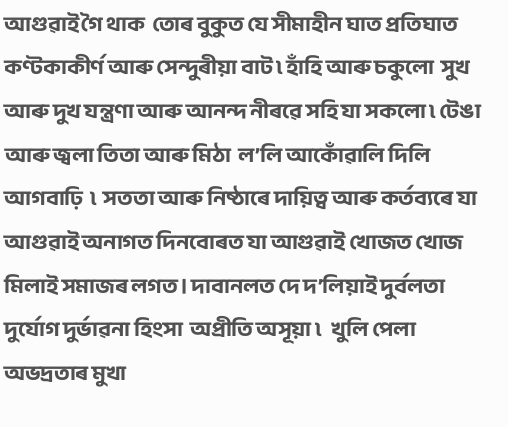আগুৱাই গৈ থাক  তোৰ বুকুত যে সীমাহীন ঘাত প্ৰতিঘাত কণ্টকাকীৰ্ণ আৰু সেন্দুৰীয়া বাট ৷ হাঁহি আৰু চকুলো  সুখ আৰু দুখ যন্ত্ৰণা আৰু আনন্দ নীৰৱে সহি যা সকলো ৷ টেঙা আৰু জ্বলা তিতা আৰু মিঠা  ল’লি আকোঁৱালি দিলি আগবাঢ়ি  ৷  সততা আৰু নিষ্ঠাৰে দায়িত্ব আৰু কৰ্তব্যৰে যা আগুৱাই অনাগত দিনবোৰত যা আগুৱাই খোজত খোজ মিলাই সমাজৰ লগত। দাবানলত দে দ’লিয়াই দুৰ্বলতা দুৰ্যোগ দুৰ্ভাৱনা হিংসা  অপ্ৰীতি অসূয়া ৷   খুলি পেলা অভদ্ৰতাৰ মুখা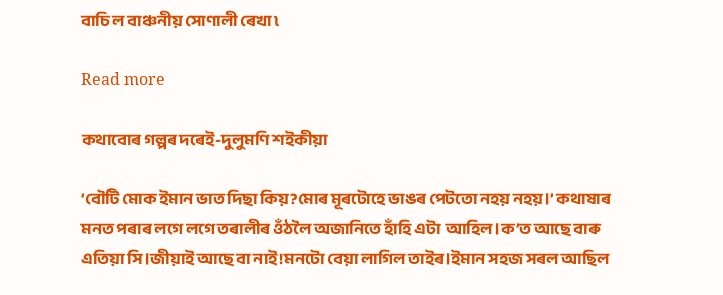বাচি ল বাঞ্চনীয় সোণালী ৰেখা ৷

Read more

কথাবোৰ গল্পৰ দৰেই-দুলুমণি শইকীয়া

‘বৌটি মোক ইমান ভাত দিছা কিয়?মোৰ মূৰটোহে ভাঙৰ পেটতো নহয় নহয়।’ কথাষাৰ মনত পৰাৰ লগে লগে তৰালীৰ ওঁঠলৈ অজানিতে হাঁহি এটা  আহিল।ক’ত আছে বাৰু এতিয়া সি।জীয়াই আছে বা নাই!মনটো বেয়া লাগিল তাইৰ।ইমান সহজ সৰল আছিল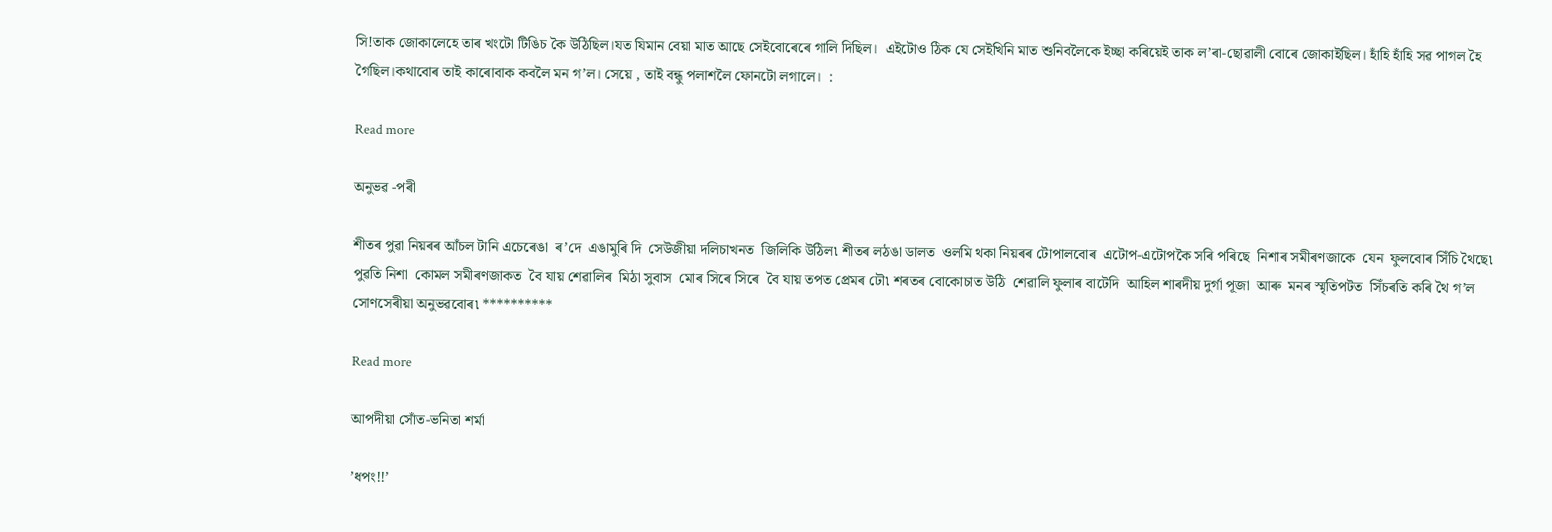সি!তাক জোকালেহে তাৰ খংটো টিঙিচ কৈ উঠিছিল।যত যিমান বেয়া মাত আছে সেইবোৰেৰে গালি দিছিল।  এইটোও ঠিক যে সেইখিনি মাত শুনিবলৈকে ইচ্ছা কৰিয়েই তাক ল’ৰা-ছোৱালী বোৰে জোকাইছিল। হাঁহি হাঁহি সৱ পাগল হৈ গৈছিল।কথাবোৰ তাই কাৰোবাক কবলৈ মন গ’ল। সেয়ে , তাই বন্ধু পলাশলৈ ফোনটো লগালে।  :

Read more

অনুভৱ -পৰী

শীতৰ পুৱা নিয়ৰৰ আঁচল টানি এচেৰেঙা  ৰ’দে  এঙামুৰি দি  সেউজীয়া দলিচাখনত  জিলিকি উঠিল৷ শীতৰ লঠঙা ডালত  ওলমি থকা নিয়ৰৰ টোপালবোৰ  এটোপ-এটোপকৈ সৰি পৰিছে  নিশাৰ সমীৰণজাকে  যেন  ফুলবোৰ সিঁচি থৈছে৷ পুৱতি নিশা  কোমল সমীৰণজাকত  বৈ যায় শেৱালিৰ  মিঠা সুবাস  মোৰ সিৰে সিৰে  বৈ যায় তপত প্ৰেমৰ ঢৌ৷ শৰতৰ বোকোচাত উঠি  শেৱালি ফুলাৰ বাটেদি  আহিল শাৰদীয় দুৰ্গা পূজা  আৰু  মনৰ স্মৃতিপটত  সিঁচৰতি কৰি থৈ গ’ল সোণসেৰীয়া অনুভৱবোৰ৷ **********

Read more

আপদীয়া সোঁত-ভনিতা শৰ্মা

’ধপং!!’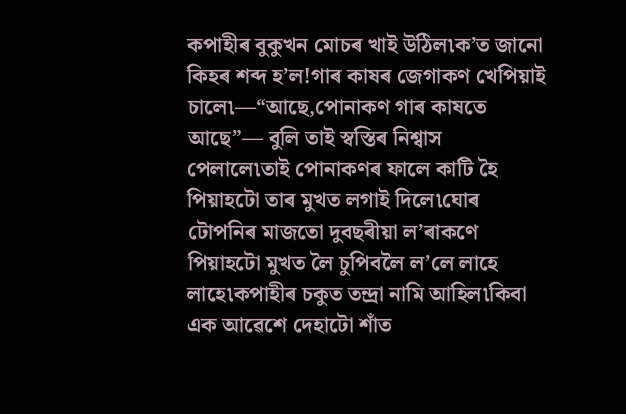কপাহীৰ বুকুখন মোচৰ খাই উঠিল৷ক’ত জানো কিহৰ শব্দ হ’ল!গাৰ কাষৰ জেগাকণ খেপিয়াই চালে৷—“আছে,পোনাকণ গাৰ কাষতে আছে”— বুলি তাই স্বস্তিৰ নিশ্বাস পেলালে৷তাই পোনাকণৰ ফালে কাটি হৈ পিয়াহটো তাৰ মুখত লগাই দিলে৷ঘোৰ টোপনিৰ মাজতো দুবছৰীয়া ল’ৰাকণে পিয়াহটো মুখত লৈ চুপিবলৈ ল’লে লাহে লাহে৷কপাহীৰ চকুত তন্দ্ৰা নামি আহিল৷কিবা এক আৱেশে দেহাটো শাঁত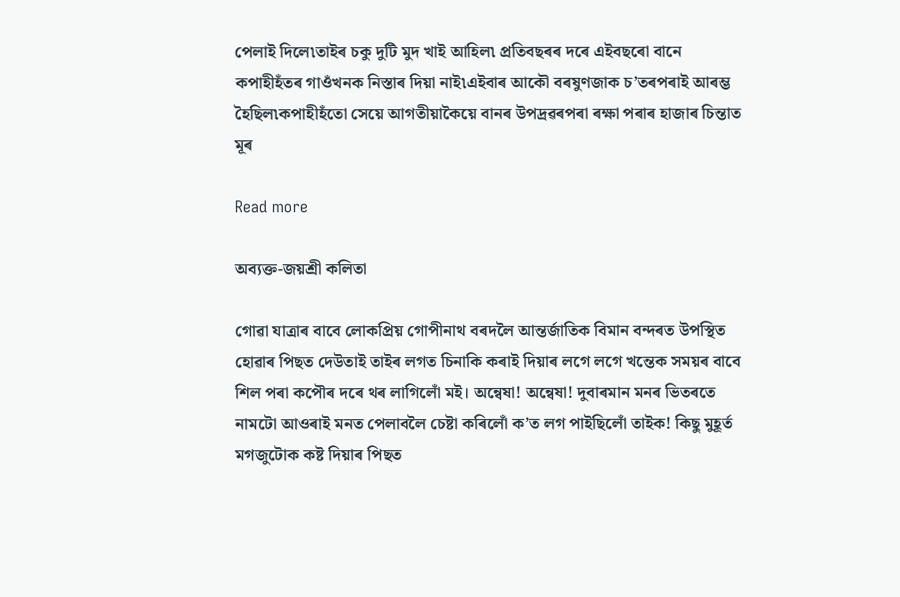পেলাই দিলে৷তাইৰ চকু দুটি মুদ খাই আহিল৷ প্ৰতিবছৰৰ দৰে এইবছৰো বানে কপাহীহঁতৰ গাওঁখনক নিস্তাৰ দিয়া নাই৷এইবাৰ আকৌ বৰষুণজাক চ’তৰপৰাই আৰম্ভ হৈছিল৷কপাহীহঁতো সেয়ে আগতীয়াকৈয়ে বানৰ উপদ্ৰৱৰপৰা ৰক্ষা পৰাৰ হাজাৰ চিন্তাত মূৰ

Read more

অব্যক্ত-জয়শ্ৰী কলিতা

গোৱা যাত্ৰাৰ বাবে লোকপ্ৰিয় গোপীনাথ বৰদলৈ আন্তৰ্জাতিক বিমান বন্দৰত উপস্থিত হোৱাৰ পিছত দেউতাই তাইৰ লগত চিনাকি কৰাই দিয়াৰ লগে লগে খন্তেক সময়ৰ বাবে শিল পৰা কপৌৰ দৰে থৰ লাগিলোঁ মই। অন্বেষা! অন্বেষা! দুবাৰমান মনৰ ভিতৰতে নামটো আওৰাই মনত পেলাবলৈ চেষ্টা কৰিলোঁ ক’ত লগ পাইছিলোঁ তাইক! কিছু মুহূৰ্ত মগজুটোক কষ্ট দিয়াৰ পিছত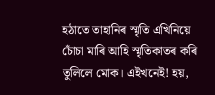হঠাতে তাহানিৰ স্মৃতি এখিনিয়ে চোঁচা মাৰি আহি স্মৃতিকাতৰ কৰি তুলিলে মোক। এইখনেই! হয়,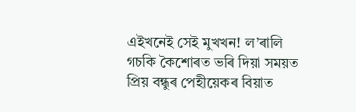এইখনেই সেই মুখখন! ল’ৰালি গচকি কৈশোৰত ভৰি দিয়া সময়ত প্ৰিয় বন্ধুৰ পেহীয়েকৰ বিয়াত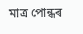মাত্ৰ পোন্ধৰ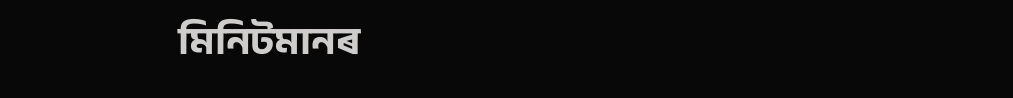মিনিটমানৰ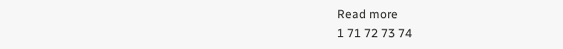Read more
1 71 72 73 74